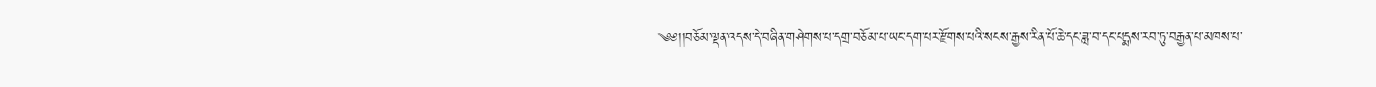༄༅།།བཅོམ་ལྡན་འདས་དེ་བཞིན་གཤེགས་པ་དགྲ་བཅོམ་པ་ཡང་དག་པར་རྫོགས་པའི་སངས་རྒྱས་རིན་པོ་ཆེ་དང་ཟླ་བ་དང་པདྨས་རབ་ཏུ་བརྒྱན་པ་མཁས་པ་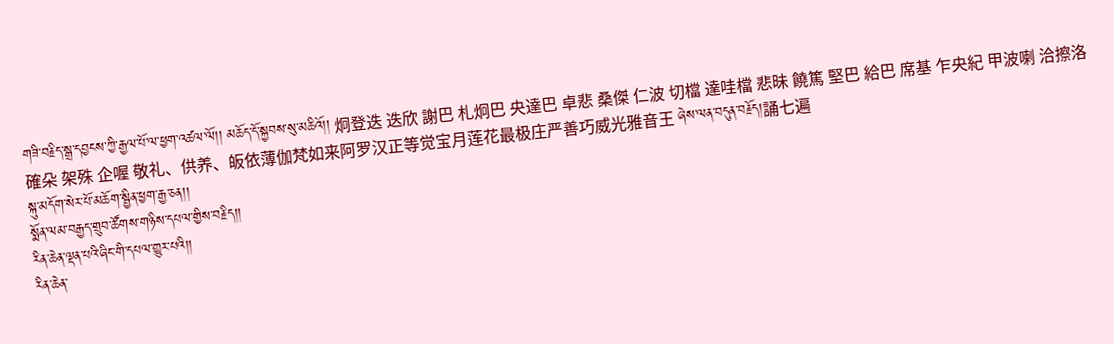གཟི་བརྗིད་སྒྲ་དབྱངས་ཀྱི་རྒྱལ་པོ་ལ་ཕྱག་འཚལ་ལོ།། མཆོད་དོ་སྐྱབས་སུ་མཆིའོ།། 炯登迭 迭欣 謝巴 札炯巴 央達巴 卓悲 桑傑 仁波 切檔 達哇檔 悲昧 饒篤 堅巴 給巴 席基 乍央紀 甲波喇 洽擦洛 確朵 架殊 企喔 敬礼、供养、皈依薄伽梵如来阿罗汉正等觉宝月莲花最极庄严善巧威光雅音王 ཞེས་ལན་བདུན་བརྗོད།誦七遍
སྐུ་མདོག་སེར་པོ་མཆོག་སྦྱིན་ཕྱག་རྒྱ་ཅན།།
སྨོན་ལམ་བརྒྱད་གྲུབ་ཚོགས་གཉིས་དཔལ་གྱིས་བརྗིད།།
རིན་ཆེན་ལྡན་པའི་ཞིང་གི་དཔལ་གྱུར་པའི།།
རིན་ཆེན་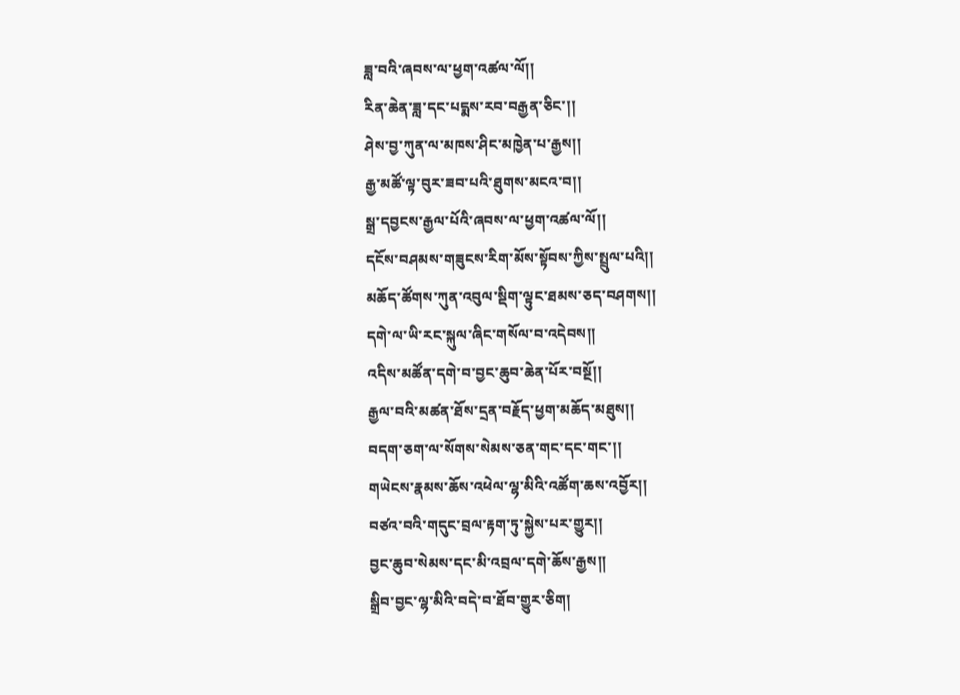ཟླ་བའི་ཞབས་ལ་ཕྱག་འཚལ་ལོ།།
རིན་ཆེན་ཟླ་དང་པདྨས་རབ་བརྒྱན་ཅིང་།།
ཤེས་བྱ་ཀུན་ལ་མཁས་ཤིང་མཁྱེན་པ་རྒྱས།།
རྒྱ་མཚོ་ལྟ་བུར་ཟབ་པའི་ཐུགས་མངའ་བ།།
སྒྲ་དབྱངས་རྒྱལ་པོའི་ཞབས་ལ་ཕྱག་འཚལ་ལོ།།
དངོས་བཤམས་གཟུངས་རིག་མོས་སྟོབས་ཀྱིས་སྤྲུལ་པའི།།
མཆོད་ཚོགས་ཀུན་འབུལ་སྡིག་ལྟུང་ཐམས་ཅད་བཤགས།།
དགེ་ལ་ཡི་རང་སྐུལ་ཞིང་གསོལ་བ་འདེབས།།
འདིས་མཚོན་དགེ་བ་བྱང་ཆུབ་ཆེན་པོར་བསྔོ།།
རྒྱལ་བའི་མཚན་ཐོས་དྲན་བརྗོད་ཕྱག་མཆོད་མཐུས།།
བདག་ཅག་ལ་སོགས་སེམས་ཅན་གང་དང་གང་།།
གཡེངས་རྣམས་ཆོས་འཕེལ་ལྷ་མིའི་འཚོག་ཆས་འབྱོར།།
བཙའ་བའི་གདུང་བྲལ་རྟག་ཏུ་སྐྱེས་པར་གྱུར།།
བྱང་ཆུབ་སེམས་དང་མི་འབྲལ་དགེ་ཆོས་རྒྱས།།
སྒྲིབ་བྱང་ལྷ་མིའི་བདེ་བ་ཐོབ་གྱུར་ཅིག།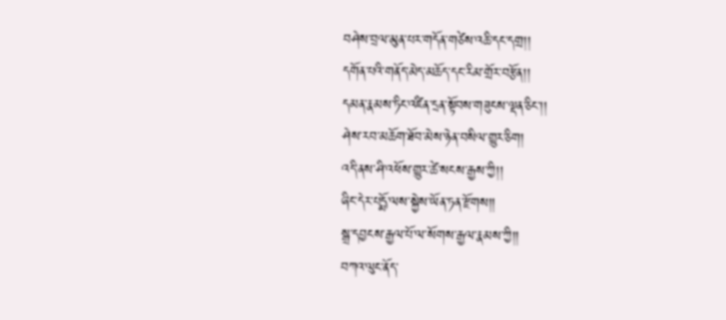བཤེས་བྲལ་མུན་པར་གདོན་གཙེས་འཆི་དང་དགྲ།།
དགོན་པའི་གནོད་མེད་མཆོད་དང་རིམ་གྲོར་བརྩོན།།
དམན་རྣམས་ཏིང་འཛིན་དྲན་སྟོབས་གཟུངས་ལྡན་ཅིང་།།
ཤེས་རབ་མཆོག་ཐོབ་མེས་ཉེན་བསིལ་གྱུར་ཅིག།
འདི་ནས་ཤི་འཕོས་གྱུར་ཚེ་སངས་རྒྱས་ཀྱི།།
ཞིང་དེར་པདྨོ་ལས་སྐྱེས་ཡོན་ཏན་རྫོགས།།
སྒྲ་དབྱངས་རྒྱལ་པོ་ལ་སོགས་རྒྱལ་རྣམས་ཀྱི།།
བཀའ་ལུང་ནོད་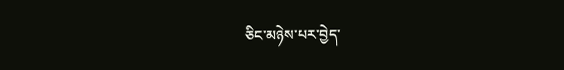ཅིང་མཉེས་པར་བྱེད་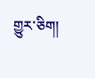གྱུར་ཅིག།